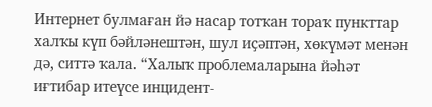Интернет булмаған йә насар тотҡан тораҡ пункттар халҡы күп бәйләнештән, шул иҫәптән, хөкүмәт менән дә, ситтә ҡала. “Халыҡ проблемаларына йәһәт иғтибар итеүсе инцидент-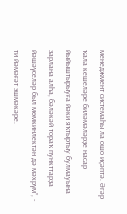менеджмент системаһы ла ошо иҫәптә. Әгәр ҡала кешеләре биләмәләрҙе насар йыйыштырыуға йәки яҡтыртыу булмауына зарлана алһа, бәләкәй тораҡ пункттарҙа йәшәүселәр был мөмкинлектән дә мәхрүм”, - ти йәмәғәт эшмәкәре.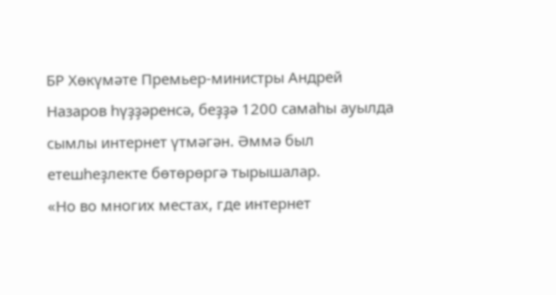БР Хөкүмәте Премьер-министры Андрей Назаров һүҙҙәренсә, беҙҙә 1200 самаһы ауылда сымлы интернет үтмәгән. Әммә был етешһеҙлекте бөтөрөргә тырышалар.
«Но во многих местах, где интернет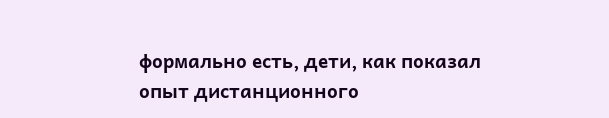формально есть, дети, как показал опыт дистанционного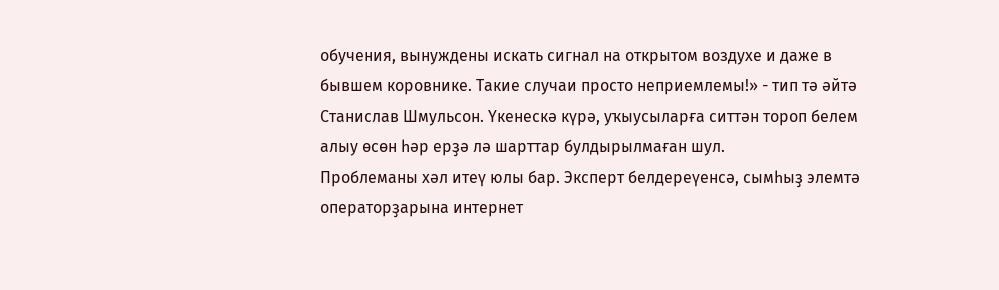обучения, вынуждены искать сигнал на открытом воздухе и даже в бывшем коровнике. Такие случаи просто неприемлемы!» - тип тә әйтә Станислав Шмульсон. Үкенескә күрә, уҡыусыларға ситтән тороп белем алыу өсөн һәр ерҙә лә шарттар булдырылмаған шул.
Проблеманы хәл итеү юлы бар. Эксперт белдереүенсә, сымһыҙ элемтә операторҙарына интернет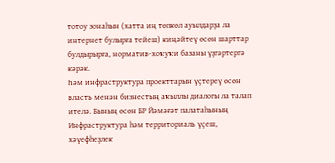тотоу зонаһын (хатта иң төпкөл ауылдарҙа ла интернет булырға тейеш) киңәйтеү өсөн шарттар булдырырға, норматив-хоҡуҡи базаны үҙгәртергә кәрәк.
Һәм инфраструктура проекттарын үҫтереү өсөн власть менән бизнестың аҡыллы диалогы ла талап ителә. Бының өсөн БР Йәмәғәт палатаһының Инфраструктура һәм территориаль үҫеш, хәүефһеҙлек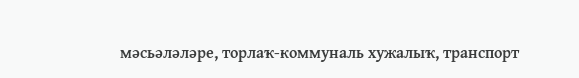мәсьәләләре, торлаҡ-коммуналь хужалыҡ, транспорт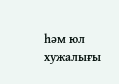һәм юл хужалығы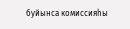буйынса комиссияһы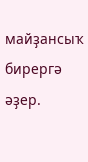майҙансыҡ бирергә әҙер.